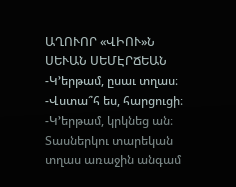ԱՂՈՒՈՐ «ՎԻՈՒ»Ն
ՍԵՒԱՆ ՍԵՄԷՐՃԵԱՆ
-Կ՚երթամ, ըսաւ տղաս։
-Վստա՞հ ես, հարցուցի։
-Կ՚երթամ, կրկնեց ան։
Տասներկու տարեկան տղաս առաջին անգամ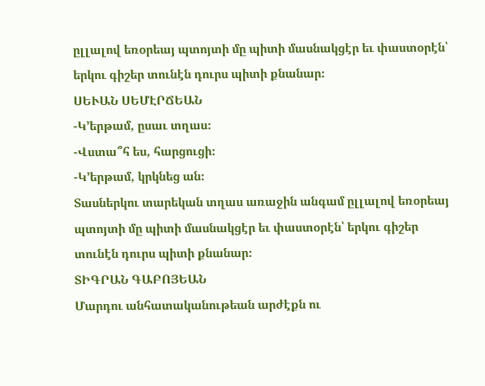ըլլալով եռօրեայ պտոյտի մը պիտի մասնակցէր եւ փաստօրէն՝ երկու գիշեր տունէն դուրս պիտի քնանար։
ՍԵՒԱՆ ՍԵՄԷՐՃԵԱՆ
-Կ՚երթամ, ըսաւ տղաս։
-Վստա՞հ ես, հարցուցի։
-Կ՚երթամ, կրկնեց ան։
Տասներկու տարեկան տղաս առաջին անգամ ըլլալով եռօրեայ պտոյտի մը պիտի մասնակցէր եւ փաստօրէն՝ երկու գիշեր տունէն դուրս պիտի քնանար։
ՏԻԳՐԱՆ ԳԱԲՈՅԵԱՆ
Մարդու անհատականութեան արժէքն ու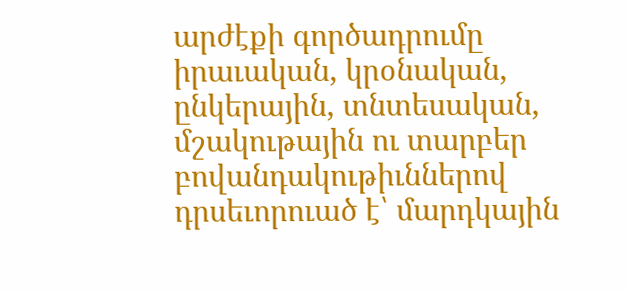արժէքի գործադրումը իրաւական, կրօնական, ընկերային, տնտեսական, մշակութային ու տարբեր բովանդակութիւններով դրսեւորուած է՝ մարդկային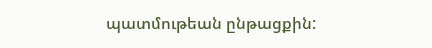պատմութեան ընթացքին: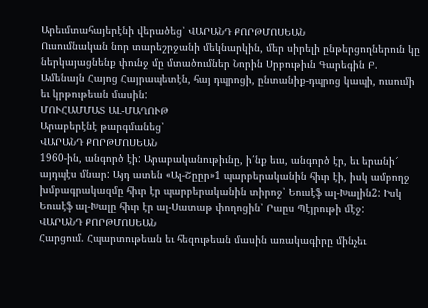Արեւմտահայերէնի վերածեց՝ ՎԱՐԱՆԴ ՔՈՐԹՄՈՍԵԱՆ
Ուսումնական նոր տարեշրջանի մեկնարկին, մեր սիրելի ընթերցողներուն կը ներկայացնենք փունջ մը մտածումներ Նորին Սրբութիւն Գարեգին Բ. Ամենայն Հայոց Հայրապետէն, հայ դպրոցի, ընտանիք-դպրոց կապի, ուսումի եւ կրթութեան մասին:
ՄՈՒՀԱՄՄԱՏ ԱԼ-ՄԱՂՈՒԹ
Արաբերէնէ թարգմանեց՝
ՎԱՐԱՆԴ ՔՈՐԹՄՈՍԵԱՆ
1960-ին, անգործ էի: Արաբականութիւնը, ի՛նք եւս, անգործ էր, եւ երանի՜ այդպէս մնար: Այդ ատեն «Ալ-Շըըր»1 պարբերականին հիւր էի, իսկ ամբողջ խմբագրակազմը հիւր էր պարբերականին տիրոջ՝ Եուսէֆ ալ-Խալին2: Իսկ Եուսէֆ ալ-Խալը հիւր էր ալ-Սատաթ փողոցին՝ Րաըս Պէյրութի մէջ:
ՎԱՐԱՆԴ ՔՈՐԹՄՈՍԵԱՆ
Հարցում. Հպարտութեան եւ հեզութեան մասին առակագիրը մինչեւ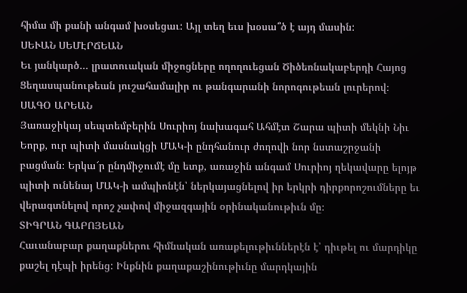հիմա մի քանի անգամ խօսեցաւ: Այլ տեղ եւս խօսա՞ծ է այդ մասին:
ՍԵՒԱՆ ՍԵՄԷՐՃԵԱՆ
Եւ յանկարծ… լրատուական միջոցները ողողուեցան Ծիծեռնակաբերդի Հայոց Ցեղասպանութեան յուշահամալիր ու թանգարանի նորոգութեան լուրերով։
ՍԱԳՕ ԱՐԵԱՆ
Յառաջիկայ սեպտեմբերին Սուրիոյ նախագահ Ահմէտ Շարա պիտի մեկնի Նիւ Եորք, ուր պիտի մասնակցի ՄԱԿ-ի ընդհանուր ժողովի նոր նստաշրջանի բացման։ Երկա՜ր ընդմիջումէ մը ետք, առաջին անգամ Սուրիոյ ղեկավարը ելոյթ պիտի ունենայ ՄԱԿ-ի ամպիոնէն՝ ներկայացնելով իր երկրի դիրքորոշումները եւ վերագտնելով որոշ չափով միջազգային օրինականութիւն մը։
ՏԻԳՐԱՆ ԳԱԲՈՅԵԱՆ
Հաւանաբար քաղաքներու հիմնական առաքելութիւններէն է՝ դիւթել ու մարդիկը քաշել դէպի իրենց: Ինքնին քաղաքաշինութիւնը մարդկային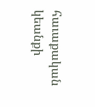հաւաքական կեանքի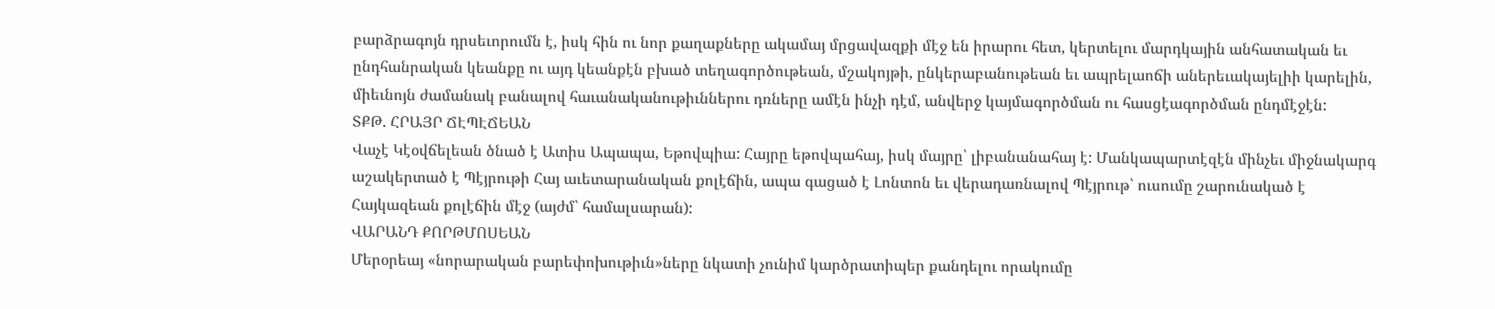բարձրագոյն դրսեւորումն է, իսկ հին ու նոր քաղաքները ակամայ մրցավազքի մէջ են իրարու հետ, կերտելու մարդկային անհատական եւ ընդհանրական կեանքը ու այդ կեանքէն բխած տեղագործութեան, մշակոյթի, ընկերաբանութեան եւ ապրելաոճի աներեւակայելիի կարելին, միեւնոյն ժամանակ բանալով հաւանականութիւններու դռները ամէն ինչի դէմ, անվերջ կայմագործման ու հասցէագործման ընդմէջէն:
ՏՔԹ. ՀՐԱՅՐ ՃԷՊԷՃԵԱՆ
Վաչէ Կէօվճելեան ծնած է Ատիս Ապապա, Եթովպիա: Հայրը եթովպահայ, իսկ մայրը՝ լիբանանահայ է: Մանկապարտէզէն մինչեւ միջնակարգ աշակերտած է Պէյրութի Հայ աւետարանական քոլէճին, ապա գացած է Լոնտոն եւ վերադառնալով Պէյրութ՝ ուսումը շարունակած է Հայկազեան քոլէճին մէջ (այժմ՝ համալսարան):
ՎԱՐԱՆԴ ՔՈՐԹՄՈՍԵԱՆ
Մերօրեայ «նորարական բարեփոխութիւն»ները նկատի չունիմ կարծրատիպեր քանդելու որակումը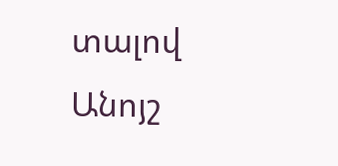տալով Անոյշ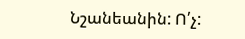Նշանեանին: Ո՛չ: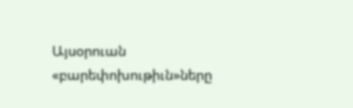Այսօրուան «բարեփոխութիւն»ները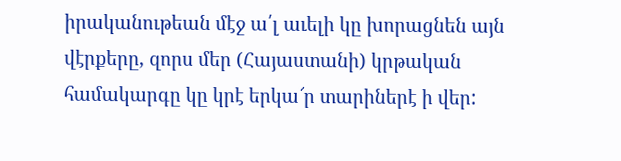իրականութեան մէջ ա՛լ աւելի կը խորացնեն այն վէրքերը, զորս մեր (Հայաստանի) կրթական համակարգը կը կրէ երկա՜ր տարիներէ ի վեր: